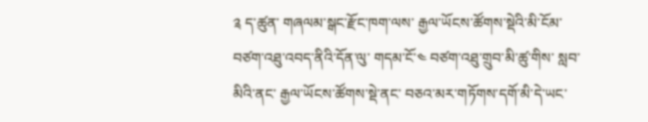༉ ད་ཚུན་ གཞལམ་སྒང་རྫོང་ཁག་ལས་ རྒྱལ་ཡོངས་ཚོགས་སྡེའི་མི་ངོམ་ བཙག་འཐུ་འབད་ནིའི་དོན་ལུ་ གདམ་ངོ་༤ བཙག་འཐུ་གྲུབ་མི་ཚུ་གིས་ སླབ་མིའི་ནང་ རྒྱལ་ཡོངས་ཚོགས་སྡེ་ནང་ བཅའ་མར་གཏོགས་དགོ་མི་དེ་ཡང་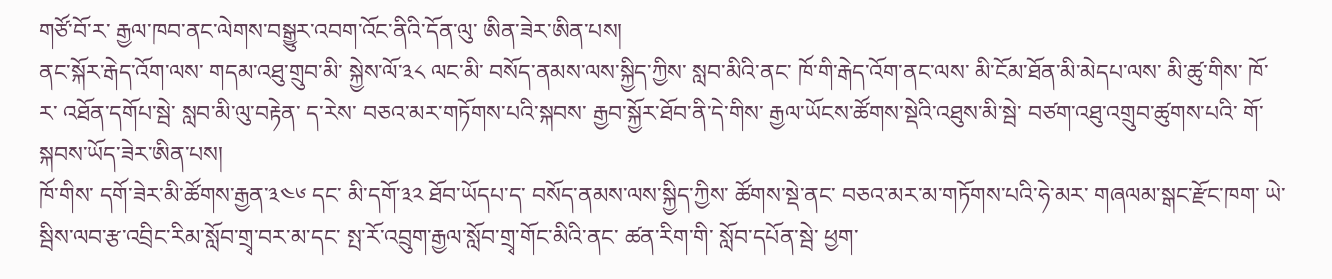གཙོ་བོ་ར་ རྒྱལ་ཁབ་ནང་ལེགས་བསྒྱུར་འབག་འོང་ནིའི་དོན་ལུ་ ཨིན་ཟེར་ཨིན་པས།
ནང་སྐོར་རྒེད་འོག་ལས་ གདམ་འཐུ་གྲུབ་མི་ སྐྱེས་ལོ་༣༨ ལང་མི་ བསོད་ནམས་ལས་སྐྱིད་ཀྱིས་ སླབ་མིའི་ནང་ ཁོ་གི་རྒེད་འོག་ནང་ལས་ མི་ངོམ་ཐོན་མི་མེདཔ་ལས་ མི་ཚུ་གིས་ ཁོ་ར་ འཐོན་དགོཔ་སྦེ་ སླབ་མི་ལུ་བརྟེན་ ད་རེས་ བཅའ་མར་གཏོགས་པའི་སྐབས་ རྒྱབ་སྐྱོར་ཐོབ་ནི་དེ་གིས་ རྒྱལ་ཡོངས་ཚོགས་སྡེའི་འཐུས་མི་སྦེ་ བཙག་འཐུ་འགྲུབ་ཚུགས་པའི་ གོ་སྐབས་ཡོད་ཟེར་ཨིན་པས།
ཁོ་གིས་ དགོ་ཟེར་མི་ཚོགས་རྒྱན་༣༤༦ དང་ མི་དགོ་༣༢ ཐོབ་ཡོདཔ་ད་ བསོད་ནམས་ལས་སྐྱིད་ཀྱིས་ ཚོགས་སྡེ་ནང་ བཅའ་མར་མ་གཏོགས་པའི་ཧེ་མར་ གཞལམ་སྒང་རྫོང་ཁག་ ཡེ་སྦིས་ལབ་རྩ་འབྲིང་རིམ་སློབ་གྲྭ་བར་མ་དང་ སྤ་རོ་འབྲུག་རྒྱལ་སློབ་གྲྭ་གོང་མིའི་ནང་ ཚན་རིག་གི་ སློབ་དཔོན་སྦེ་ ཕྱག་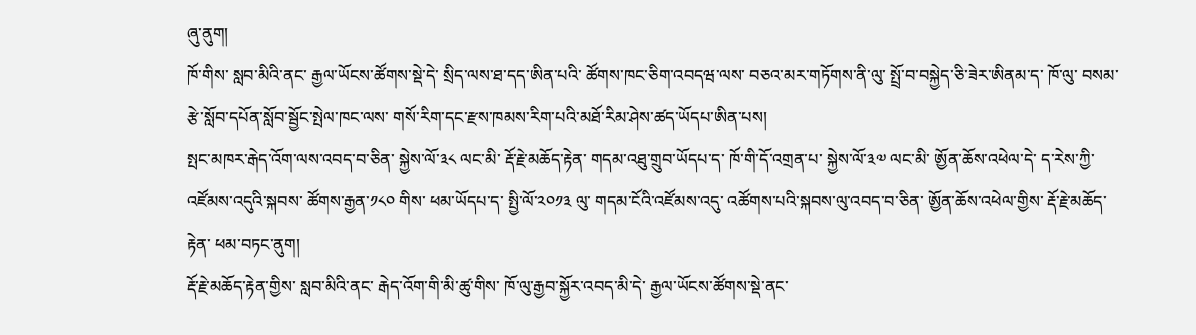ཞུ་ནུག།
ཁོ་གིས་ སླབ་མིའི་ནང་ རྒྱལ་ཡོངས་ཚོགས་སྡེ་དེ་ སྲིད་ལས་ཐ་དད་ཨིན་པའི་ ཚོགས་ཁང་ཅིག་འབདཝ་ལས་ བཅའ་མར་གཏོགས་ནི་ལུ་ སྤྲོ་བ་བསྐྱེད་ཅི་ཟེར་ཨིནམ་ད་ ཁོ་ལུ་ བསམ་རྩེ་སློབ་དཔོན་སློབ་སྦྱོང་སྤེལ་ཁང་ལས་ གསོ་རིག་དང་རྫས་ཁམས་རིག་པའི་མཐོ་རིམ་ཤེས་ཚད་ཡོདཔ་ཨིན་པས།
སྤང་མཁར་རྒེད་འོག་ལས་འབད་བ་ཅིན་ སྐྱེས་ལོ་༣༨ ལང་མི་ རྡོ་རྗེ་མཆོད་རྟེན་ གདམ་འཐུ་གྲུབ་ཡོདཔ་ད་ ཁོ་གི་དོ་འགྲན་པ་ སྐྱེས་ལོ་༣༧ ལང་མི་ ཨྱོན་ཆོས་འཕེལ་དེ་ ད་རེས་ཀྱི་འཛོམས་འདུའི་སྐབས་ ཚོགས་རྒྱན་༡༨༠ གིས་ ཕམ་ཡོདཔ་ད་ སྤྱི་ལོ་༢༠༡༣ ལུ་ གདམ་ངོའི་འཛོམས་འདུ་ འཚོགས་པའི་སྐབས་ལུ་འབད་བ་ཅིན་ ཨྱོན་ཆོས་འཕེལ་གྱིས་ རྡོ་རྗེ་མཆོད་རྟེན་ ཕམ་བཏང་ནུག།
རྡོ་རྗེ་མཆོད་རྟེན་གྱིས་ སླབ་མིའི་ནང་ རྒེད་འོག་གི་མི་ཚུ་གིས་ ཁོ་ལུ་རྒྱབ་སྐྱོར་འབད་མི་དེ་ རྒྱལ་ཡོངས་ཚོགས་སྡེ་ནང་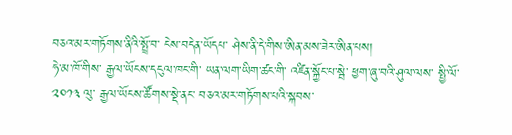བཅའ་མར་གཏོགས་ནིའི་སྤྲོ་བ་ ངེས་བདེན་ཡོདཔ་ ཤེས་ནི་དེ་གིས་ཨིན་མས་ཟེར་ཨིན་པས།
ཧེ་མ་ཁོ་གིས་ རྒྱལ་ཡོངས་དངུལ་ཁང་གི་ ཡན་ལག་ཡིག་ཚང་གི་ འཛིན་སྐྱོང་པ་སྦེ་ ཕྱག་ཞུ་བའི་ཤུལ་ལས་ སྤྱི་ལོ་༢༠༡༣ ལུ་ རྒྱལ་ཡོངས་ཚོགས་སྡེ་ནང་ བཅའ་མར་གཏོགས་པའི་སྐབས་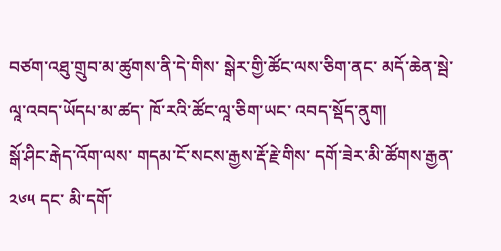བཙག་འཐུ་གྲུབ་མ་ཚུགས་ནི་དེ་གིས་ སྒེར་གྱི་ཚོང་ལས་ཅིག་ནང་ མདོ་ཆེན་སྦེ་ ལཱ་འབད་ཡོདཔ་མ་ཚད་ ཁོ་རའི་ཚོང་ལཱ་ཅིག་ཡང་ འབད་སྡོད་ནུག།
སྒོ་ཤིང་རྒེད་འོག་ལས་ གདམ་ངོ་སངས་རྒྱས་རྡོ་རྗེ་གིས་ དགོ་ཟེར་མི་ཚོགས་རྒྱན་༢༦༥ དང་ མི་དགོ་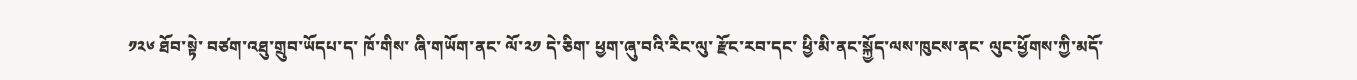༡༢༦ ཐོབ་སྟེ་ བཙག་འཐུ་གྲུབ་ཡོདཔ་ད་ ཁོ་གིས་ ཞི་གཡོག་ནང་ ལོ་༢༡ དེ་ཅིག་ ཕྱག་ཞུ་བའི་རིང་ལུ་ རྫོང་རབ་དང་ ཕྱི་མི་ནང་སྐྱོད་ལས་ཁུངས་ནང་ ལུང་ཕྱོགས་ཀྱི་མདོ་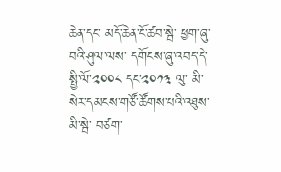ཆེན་དང་ མདོ་ཆེན་ངོ་ཚབ་སྦེ་ ཕྱག་ཞུ་བའི་ཤུལ་ལས་ དགོངས་ཞུ་འབད་དེ་ སྤྱི་ལོ་༢༠༠༨ དང་༢༠༡༣ ལུ་ མི་སེར་དམངས་གཙོ་ཚོགས་པའི་འཐུས་མི་སྦེ་ བཙག་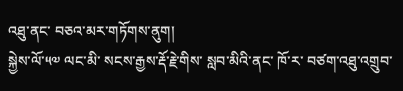འཐུ་ནང་ བཅའ་མར་གཏོགས་ནུག།
སྐྱེས་ལོ་༥༧ ལང་མི་ སངས་རྒྱས་རྡོ་རྗེ་གིས་ སླབ་མིའི་ནང་ ཁོ་ར་ བཙག་འཐུ་འགྲུབ་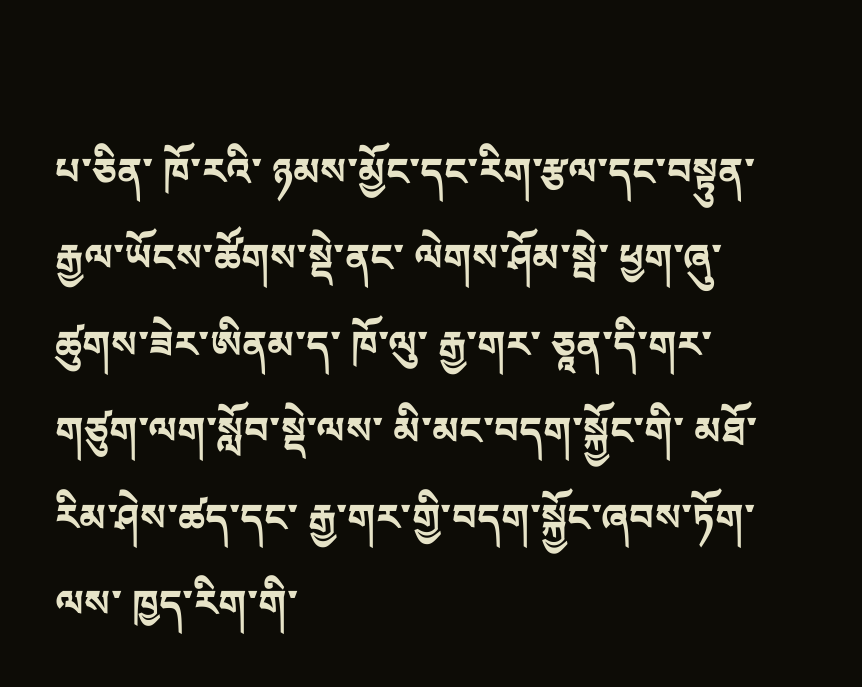པ་ཅིན་ ཁོ་རའི་ ཉམས་མྱོང་དང་རིག་རྩལ་དང་བསྟུན་ རྒྱལ་ཡོངས་ཚོགས་སྡེ་ནང་ ལེགས་ཤོམ་སྦེ་ ཕྱག་ཞུ་ཚུགས་ཟེར་ཨིནམ་ད་ ཁོ་ལུ་ རྒྱ་གར་ ཅཱན་དི་གར་གཙུག་ལག་སློབ་སྡེ་ལས་ མི་མང་བདག་སྐྱོང་གི་ མཐོ་རིམ་ཤེས་ཚད་དང་ རྒྱ་གར་གྱི་བདག་སྐྱོང་ཞབས་ཏོག་ལས་ ཁྱད་རིག་གི་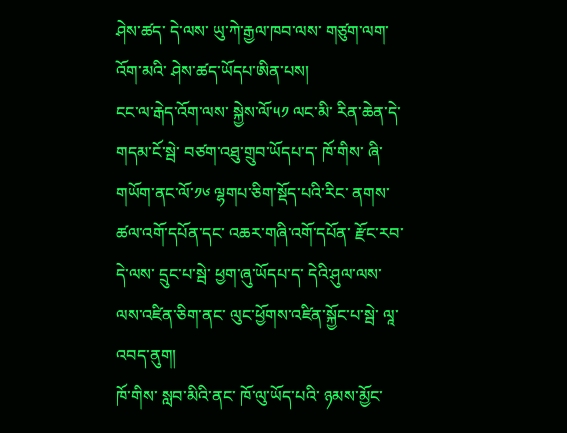ཤེས་ཚད་ དེ་ལས་ ཡུ་ཀེ་རྒྱལ་ཁབ་ལས་ གཙུག་ལག་འོག་མའི་ ཤེས་ཚད་ཡོདཔ་ཨིན་པས།
ངང་ལ་རྒེད་འོག་ལས་ སྐྱེས་ལོ་༥༡ ལང་མི་ རིན་ཆེན་དེ་ གདམ་ངོ་སྦེ་ བཙག་འཐུ་གྲུབ་ཡོདཔ་ད་ ཁོ་གིས་ ཞི་གཡོག་ནང་ལོ་༡༦ ལྷགཔ་ཅིག་སྡོད་པའི་རིང་ ནགས་ཚལ་འགོ་དཔོན་དང་ འཆར་གཞི་འགོ་དཔོན་ རྫོང་རབ་ དེ་ལས་ དྲུང་པ་སྦེ་ ཕྱག་ཞུ་ཡོདཔ་ད་ དེའི་ཤུལ་ལས་ ལས་འཛིན་ཅིག་ནང་ ལུང་ཕྱོགས་འཛིན་སྐྱོང་པ་སྦེ་ ལཱ་འབད་ནུག།
ཁོ་གིས་ སླབ་མིའི་ནང་ ཁོ་ལུ་ཡོད་པའི་ ཉམས་མྱོང་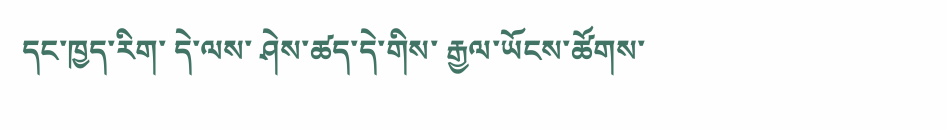དང་ཁྱད་རིག་ དེ་ལས་ ཤེས་ཚད་དེ་གིས་ རྒྱལ་ཡོངས་ཚོགས་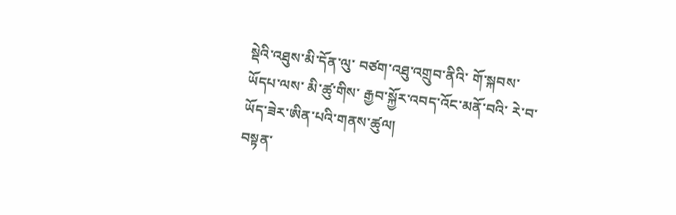སྡེའི་འཐུས་མི་དོན་ལུ་ བཙག་འཐུ་འགྲུབ་ནིའི་ གོ་སྐབས་ཡོདཔ་ལས་ མི་ཚུ་གིས་ རྒྱབ་སྐྱོར་འབད་འོང་མནོ་བའི་ རེ་བ་ཡོད་ཟེར་ཨིན་པའི་གནས་ཚུལ།
བསྟན་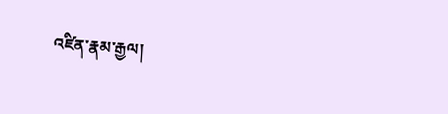འཛིན་རྣམ་རྒྱལ།